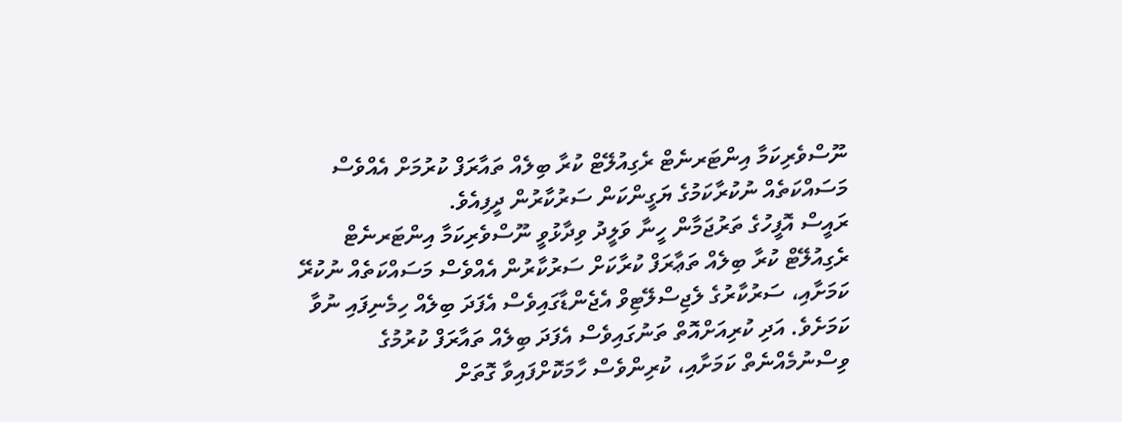ނޫސްވެރިކަމާ އިންޓަރނެޓް ރެގިއުލޭޓް ކުރާ ބިލެއް ތައާރަފް ކުރުމަށް އެއްވެސް މަސައްކަތެއް ނުކުރާކަމުގެ ޔަގީންކަން ސަރުކާރުން ދީފިއެވެ.
ރައީސް އޮފީހުގެ ތަރުޖަމާން ހީނާ ވަލީދު ވިދާޅުވީ ނޫސްވެރިކަމާ އިންޓަރނެޓް ރެގިއުލޭޓް ކުރާ ބިލެއް ތަޢާރަފް ކުރާކަށް ސަރުކާރުން އެއްވެސް މަސައްކަތެއް ނުކުރޭ ކަމަށާއި، ސަރުކާރުގެ ލެޖިސްލޭޓިވް އެޖެންޑާގައިވެސް އެފަދަ ބިލެއް ހިމެނިފައި ނުވާ ކަމަށެވެ. އަދި ކުރިއަށްއޮތް ތަނުގައިވެސް އެފަދަ ބިލެއް ތައާރަފް ކުރުމުގެ ވިސްނުމެއްނެތް ކަމަށާއި، ކުރިންވެސް ހާމަކޮށްފައިވާ ގޮތަށް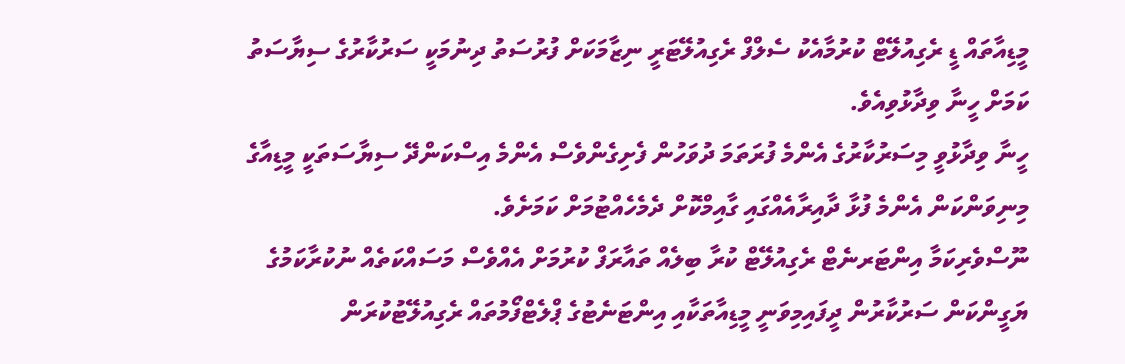މީޑިއާތައް ޑީ ރެގިއުލޭޓް ކުރުމާއެކު ސެލްފް ރެގިއުލޭޓަރީ ނިޒާމަކަށް ފުރުސަތު ދިނުމަކީ ސަރުކާރުގެ ސިޔާސަތު ކަމަށް ހީނާ ވިދާޅުވިއެވެ.
ހީނާ ވިދާޅުވީ މިސަރުކާރުގެ އެންމެ ފުރަތަމަ ދުވަހުން ފެށިގެންވެސް އެންމެ އިސްކަންދޭ ސިޔާސަތަކީ މީޑިއާގެ މިނިވަންކަން އެންމެ ފުޅާ ދާއިރާއެއްގައި ގާއިމްކޮށް ދެމެހެއްޓުމަށް ކަމަށެވެ.
ނޫސްވެރިކަމާ އިންޓަރނެޓް ރެގިއުލޭޓް ކުރާ ބިލެއް ތައާރަފް ކުރުމަށް އެއްވެސް މަސައްކަތެއް ނުކުރާކަމުގެ ޔަގީންކަން ސަރުކާރުން ދީފައިމިވަނީ މީޑިއާތަކާއި އިންޓަނެޓުގެ ޕްލެޓްފޯމުތައް ރެގިއުލޭޓުކުރަން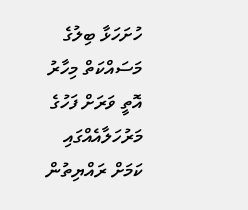ހުށަހަޅާ ބިލުގެ މަސައްކަތް މިހާރު އޮތީ ވަރަށް ފަހުގެ މަރުހަލާއެއްގައި ކަމަށް ރައްޔިތުން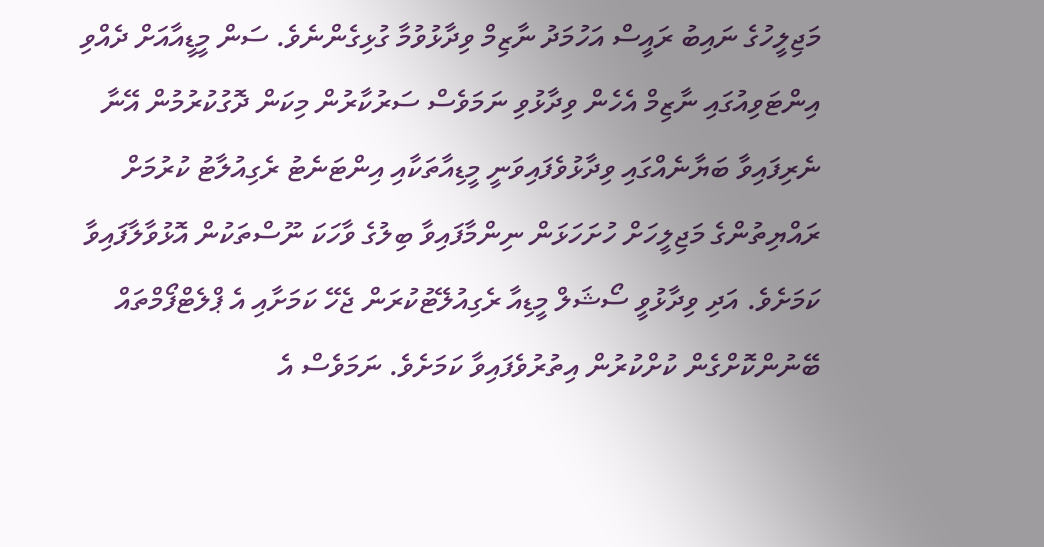މަޖިލީހުގެ ނައިބު ރައީސް އަހުމަދު ނާޒިމް ވިދާޅުވުމާ ގުޅިގެންނެވެ. ސަން މީޑީއާއަށް ދެއްވި އިންޓަވިއުގައި ނާޒިމް އެހެން ވިދާޅުވި ނަމަވެސް ސަރުކާރުން މިކަން ދޮގުކުރުމުން އޭނާ ނެރިފައިވާ ބަޔާނެއްގައި ވިދާޅުވެފައިވަނީ މީޑިއާތަކާއި އިންޓަނެޓު ރެގިއުލާޓު ކުރުމަށް ރައްޔިތުންގެ މަޖިލީހަށް ހުށަހަޅަން ނިންމާފައިވާ ބިލުގެ ވާހަކަ ނޫސްތަކުން އޮޅުވާލާފައިވާ ކަމަށެވެ. އަދި ވިދާޅުވީ ސޯޝަލް މީޑިއާ ރެގިއުލޭޓުކުރަން ޖެހޭ ކަމަށާއި އެ ޕްލެޓްފޯމްތައް ބޭނުންކޮށްގެން ކުށްކުރުން އިތުރުވެފައިވާ ކަމަށެވެ. ނަމަވެސް އެ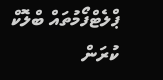ޕްލެޓްފޯމުތައް ބްލޮކް ކުރަން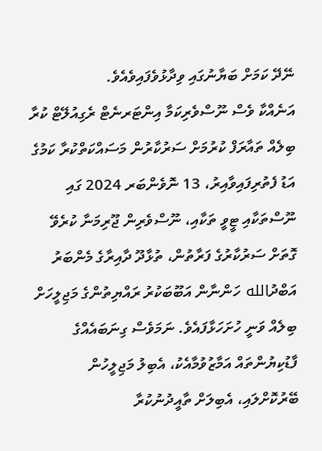ނޭދޭ ކަމަށް ބަޔާނުގައި ވިދާޅުވެފައިވެއެވެ.
އަނެއްކާ ވެސް ނޫސްވެރިކަމާ އިންޓަރނެޓް ރެގިއުލޭޓް ކުރާ ބިލެއް ތައާރަފް ކުރުމަށް ސަރުކާރުން މަސައްކަތްކުރާ ކަމުގެ އަޑު ފެތުރިފައިވާއިރު، 13 ނޮވެންބަރ 2024 ގައި ނޫސްތަކާއި ޓީވީ ތަކާއި، ނޫސްވެރިން ޖޫރިމަނާ ކުރެވޭ ގޮތަށް ސަރުކާރުގެ ފަރާތުން، ތުޅާދޫ ދާއިރާގެ މެންބަރު އަބްދުالله ހަންނާން އަބޫބަކުރު ރައްޔިތުންގެ މަޖިލީހަށް ބިލެއް ވަނީ ހުށަހަޅާފައެވެ. ނަމަވެސް ގިނަބައެއްގެ ފާޑުކިޔުންތައް އަމާޒުވުމާއެކު، އެބިލު މަޖިލީހުން ބޭރުކޮށްލައި، އެބިލަށް ތާއީދުނުކުރާ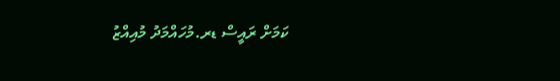ކަމަށް ރައީސް ޑރ.މުހައްމަދު މުއިއްޒު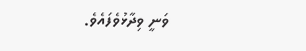ވަނީ ވިދާޅުވެފައެވެ.